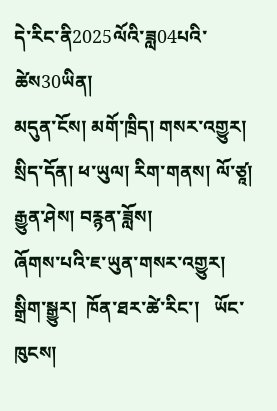དེ་རིང་ནི2025ལོའི་ཟླ04པའི་ཚེས30ཡིན།
མདུན་ངོས། མགོ་ཁྲིད། གསར་འགྱུར། སྲིད་དོན། ཕ་ཡུལ། རིག་གནས། ལོ་ཙཱ། རྒྱུན་ཤེས། བརྙན་ཟློས།
ཞོགས་པའི་ཇ་ཡུན་གསར་འགྱུར།
སྒྲིག་སྒྱུར།  ཁོན་ཐར་ཚེ་རིང་།   ཡོང་ཁུངས།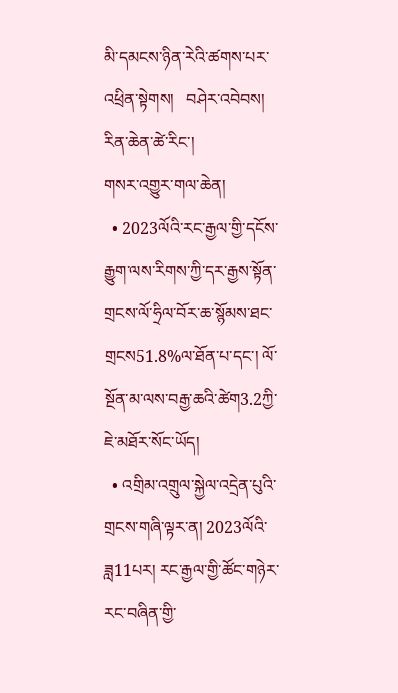མི་དམངས་ཉིན་རེའི་ཚགས་པར་འཕྲིན་སྟེགས།   བཤེར་འབེབས།  རིན་ཆེན་ཚེ་རིང་།
གསར་འགྱུར་གལ་ཆེན།
  • 2023ལོའི་རང་རྒྱལ་གྱི་དངོས་རྒྱུག་ལས་རིགས་ཀྱི་དར་རྒྱས་སྟོན་གྲངས་ལོ་ཧྲིལ་བོར་ཆ་སྙོམས་ཐང་གྲངས51.8%ལ་ཐོན་པ་དང་། ལོ་སྔོན་མ་ལས་བརྒྱ་ཆའི་ཚེག3.2ཀྱི་ཇེ་མཐོར་སོང་ཡོད།
  • འགྲིམ་འགྲུལ་སྐྱེལ་འདྲེན་པུའི་གྲངས་གཞི་ལྟར་ན། 2023ལོའི་ཟླ11པར། རང་རྒྱལ་གྱི་ཚོང་གཉེར་རང་བཞིན་གྱི་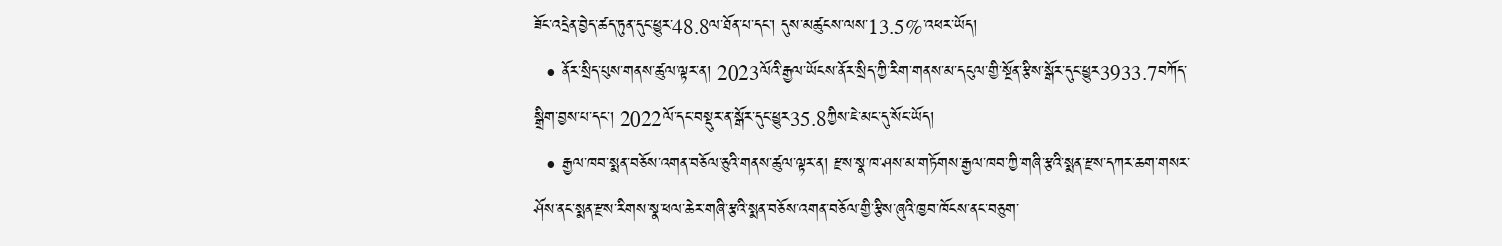ཟོང་འདྲེན་བྱེད་ཚད་ཏུན་དུང་ཕྱུར་48.8ལ་ཐོན་པ་དང་། དུས་མཚུངས་ལས་13.5%་འཕར་ཡོད།
  • ནོར་སྲིད་པུས་གནས་ཚུལ་ལྟར་ན། 2023ལོའི་རྒྱལ་ཡོངས་ནོར་སྲིད་ཀྱི་རིག་གནས་མ་དངུལ་གྱི་སྔོན་རྩིས་སྒོར་དུང་ཕྱུར3933.7བཀོད་སྒྲིག་བྱས་པ་དང་། 2022ལོ་དང་བསྡུར་ན་སྒོར་དུང་ཕྱུར35.8ཀྱིས་ཇེ་མང་དུ་སོང་ཡོད།
  • རྒྱལ་ཁབ་སྨན་བཅོས་འགན་བཅོལ་ཅུའི་གནས་ཚུལ་ལྟར་ན། རྫས་སྣ་ཁ་ཤས་མ་གཏོགས་རྒྱལ་ཁབ་ཀྱི་གཞི་རྩའི་སྨན་རྫས་དཀར་ཆག་གསར་ཤོས་ནང་སྨན་རྫས་རིགས་སྣ་ཕལ་ཆེར་གཞི་རྩའི་སྨན་བཅོས་འགན་བཅོལ་གྱི་རྩིས་ཞུའི་ཁྱབ་ཁོངས་ནང་བཅུག་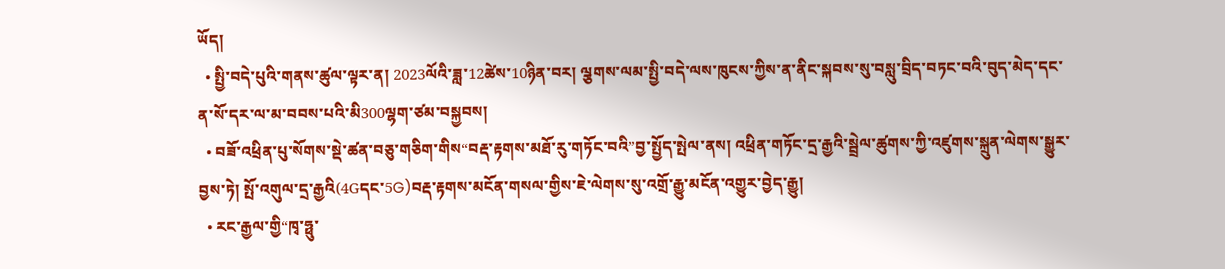ཡོད།
  • སྤྱི་བདེ་པུའི་གནས་ཚུལ་ལྟར་ན། 2023ལོའི་ཟླ་12ཚེས་10ཉིན་བར། ལྕགས་ལམ་སྤྱི་བདེ་ལས་ཁུངས་ཀྱིས་ན་ནིང་སྐབས་སུ་བསླུ་བྲིད་བཏང་བའི་བུད་མེད་དང་ན་སོ་དར་ལ་མ་བབས་པའི་མི300ལྷག་ཙམ་བསྐྱབས།
  • བཟོ་འཕྲིན་པུ་སོགས་སྡེ་ཚན་བཅུ་གཅིག་གིས“བརྡ་རྟགས་མཐོ་རུ་གཏོང་བའི”བྱ་སྤྱོད་སྤེལ་ནས། འཕྲིན་གཏོང་དྲ་རྒྱའི་སྦྲེལ་ཚུགས་ཀྱི་འཛུགས་སྐྲུན་ལེགས་སྒྱུར་བྱས་ཏེ། སྤོ་འགུལ་དྲ་རྒྱའི(4Gདང་5G)བརྡ་རྟགས་མངོན་གསལ་གྱིས་ཇེ་ལེགས་སུ་འགྲོ་རྒྱུ་མངོན་འགྱུར་བྱེད་རྒྱུ།
  • རང་རྒྱལ་གྱི“ཁྭ་ཧྥུ་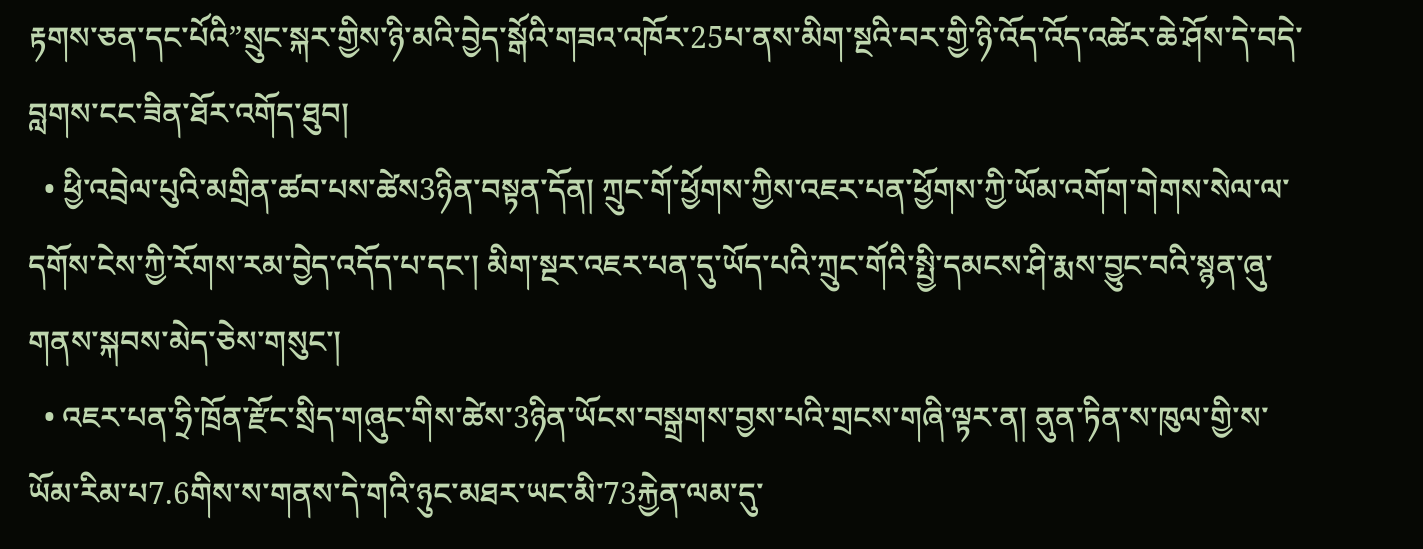རྟགས་ཅན་དང་པོའི”སྲུང་སྐར་གྱིས་ཉི་མའི་བྱེད་སྒོའི་གཟའ་འཁོར་25པ་ནས་མིག་སྔའི་བར་གྱི་ཉི་འོད་འོད་འཚེར་ཆེ་ཤོས་དེ་བདེ་བླགས་ངང་ཟིན་ཐོར་འགོད་ཐུབ།
  • ཕྱི་འབྲེལ་པུའི་མགྲིན་ཚབ་པས་ཚེས3ཉིན་བསྟན་དོན། ཀྲུང་གོ་ཕྱོགས་ཀྱིས་འཇར་པན་ཕྱོགས་ཀྱི་ཡོམ་འགོག་གེགས་སེལ་ལ་དགོས་ངེས་ཀྱི་རོགས་རམ་བྱེད་འདོད་པ་དང་། མིག་སྔར་འཇར་པན་དུ་ཡོད་པའི་ཀྲུང་གོའི་སྤྱི་དམངས་ཤི་རྨས་བྱུང་བའི་སྙན་ཞུ་གནས་སྐབས་མེད་ཅེས་གསུང་།
  • འཇར་པན་ཧྲི་ཁྲོན་རྫོང་སྲིད་གཞུང་གིས་ཚེས་3ཉིན་ཡོངས་བསྒྲགས་བྱས་པའི་གྲངས་གཞི་ལྟར་ན། ནུན་ཏིན་ས་ཁུལ་གྱི་ས་ཡོམ་རིམ་པ7.6གིས་ས་གནས་དེ་གའི་ཉུང་མཐར་ཡང་མི་73རྐྱེན་ལམ་དུ་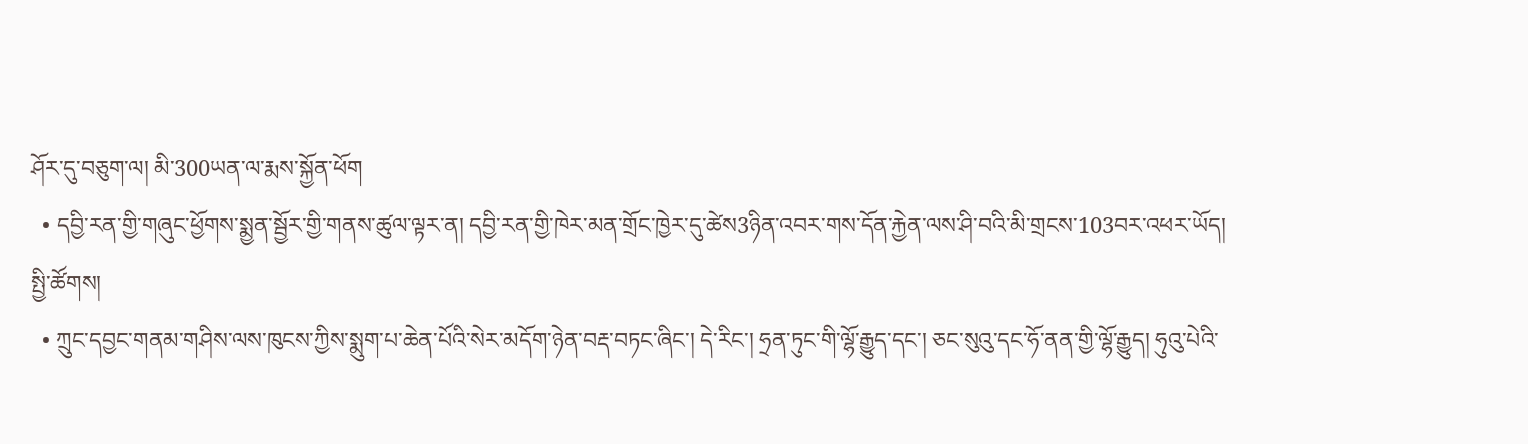ཤོར་དུ་བཅུག་ལ། མི་300ཡན་ལ་རྨས་སྐྱོན་ཕོག
  • དབྱི་རན་གྱི་གཞུང་ཕྱོགས་སྨྱན་སྦྱོར་གྱི་གནས་ཚུལ་ལྟར་ན། དབྱི་རན་གྱི་ཁེར་མན་གྲོང་ཁྱེར་དུ་ཚེས3ཉིན་འབར་གས་དོན་རྐྱེན་ལས་ཤི་བའི་མི་གྲངས་103བར་འཕར་ཡོད།
སྤྱི་ཚོགས།
  • ཀྲུང་དབྱང་གནམ་གཤིས་ལས་ཁུངས་ཀྱིས་སྨུག་པ་ཆེན་པོའི་སེར་མདོག་ཉེན་བརྡ་བཏང་ཞིང་། དེ་རིང་། ཧྲན་ཏུང་གི་ལྷོ་རྒྱུད་དང་། ཅང་སུའུ་དང་ཧོ་ནན་གྱི་ལྷོ་རྒྱུད། ཧུའུ་པེའི་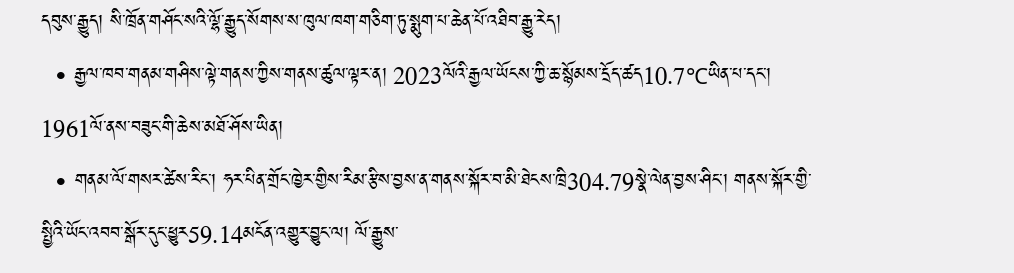དབུས་རྒྱུད། སི་ཁྲོན་གཤོང་སའི་ལྷོ་རྒྱུད་སོགས་ས་ཁུལ་ཁག་གཅིག་ཏུ་སྨུག་པ་ཆེན་པོ་འཐིབ་རྒྱུ་རེད།
  • རྒྱལ་ཁབ་གནམ་གཤིས་ལྟེ་གནས་ཀྱིས་གནས་ཚུལ་ལྟར་ན། 2023ལོའི་རྒྱལ་ཡོངས་ཀྱི་ཆ་སྙོམས་དྲོད་ཚད10.7℃ཡིན་པ་དང་། 1961ལོ་ནས་བཟུང་གི་ཆེས་མཐོ་ཤོས་ཡིན།
  • གནམ་ལོ་གསར་ཚེས་རིང་། ཧར་པིན་གྲོང་ཁྱེར་གྱིས་རིམ་རྩིས་བྱས་ན་གནས་སྐོར་བ་མི་ཐེངས་ཁྲི304.79སྣེ་ལེན་བྱས་ཤིང་། གནས་སྐོར་གྱི་སྤྱིའི་ཡོང་འབབ་སྒོར་དུང་ཕྱུར59.14མངོན་འགྱུར་བྱུང་ལ། ལོ་རྒྱུས་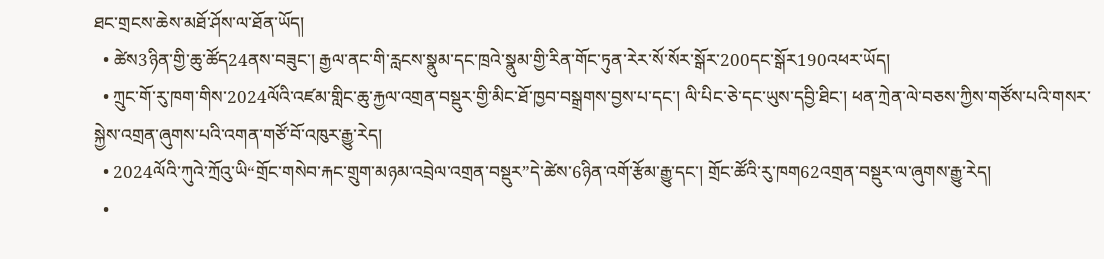ཐང་གྲངས་ཆེས་མཐོ་ཤོས་ལ་ཐོན་ཡོད།
  • ཚེས3ཉིན་གྱི་ཆུ་ཚོད24ནས་བཟུང་། རྒྱལ་ནང་གི་རླངས་སྣུམ་དང་ཁྲའེ་སྣུམ་གྱི་རིན་གོང་ཏུན་རེར་སོ་སོར་སྒོར་200དང་སྒོར190འཕར་ཡོད།
  • ཀྲུང་གོ་རུ་ཁག་གིས་2024ལོའི་འཛམ་གླིང་ཆུ་རྐྱལ་འགྲན་བསྡུར་གྱི་མིང་ཐོ་ཁྱབ་བསྒྲགས་བྱས་པ་དང་། ལི་པིང་ཅེ་དང་ཡུས་དབྱི་ཐིང་། ཕན་ཀྲེན་ལེ་བཅས་ཀྱིས་གཙོས་པའི་གསར་སྐྱེས་འགྲན་ཞུགས་པའི་འགན་གཙོ་བོ་འཁུར་རྒྱུ་རེད།
  • 2024ལོའི་ཀུའེ་ཀྲོའུ་ཡི“གྲོང་གསེབ་རྐང་གྲུག་མཉམ་འབྲེལ་འགྲན་བསྡུར”དེ་ཚེས་6ཉིན་འགོ་རྩོམ་རྒྱུ་དང་། གྲོང་ཚོའི་རུ་ཁག62འགྲན་བསྡུར་ལ་ཞུགས་རྒྱུ་རེད།
  •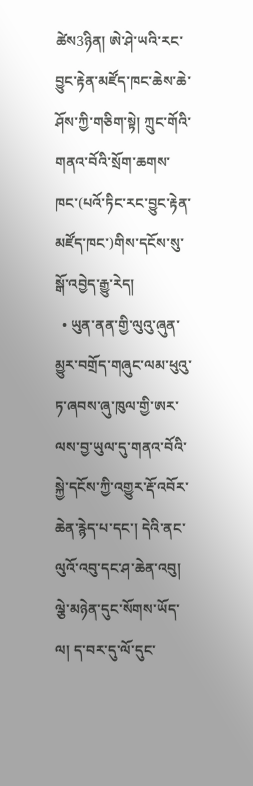ཚེས3ཉིན། ཨེ་ཤེ་ཡའི་རང་བྱུང་རྟེན་མཛོད་ཁང་ཆེས་ཆེ་ཤོས་ཀྱི་གཅིག་སྟེ། ཀྲུང་གོའི་གནའ་བོའི་སྲོག་ཆགས་ཁང་(པའོ་ཏིང་རང་བྱུང་རྟེན་མཛོད་ཁང་)གིས་དངོས་སུ་སྒོ་འབྱེད་རྒྱུ་རེད།
  • ཡུན་ནན་གྱི་ལུའུ་ཞུན་མྱུར་བགྲོད་གཞུང་ལམ་ཕུའུ་ཏ་ཞབས་ཞུ་ཁུལ་གྱི་ཨར་ལས་བྱ་ཡུལ་དུ་གནའ་བོའི་སྐྱེ་དངོས་ཀྱི་འགྱུར་རྡོ་འབོར་ཆེན་རྙེད་པ་དང་། དེའི་ནང་ལུའོ་འབུ་དང་ཤ་ཆེན་འབུ། ལྕེ་མཉེན་དུང་སོགས་ཡོད་ལ། ད་བར་དུ་ལོ་དུང་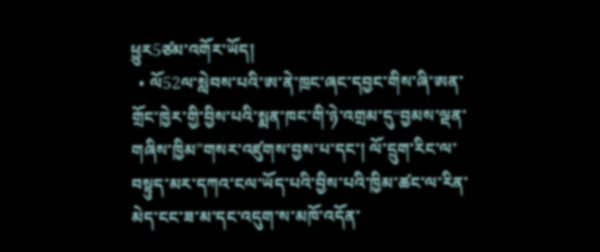ཕྱུར5ཙམ་འགོར་ཡོད།
  • ལོ52ལ་སླེབས་པའི་ཨ་ནེ་ཁྲང་ཞང་དབྱང་གིས་ཞི་ཨན་གྲོང་ཁྱེར་གྱི་བྱིས་པའི་སྨན་ཁང་གི་ཉེ་འགྲམ་དུ“བྱམས་ལྡན་གཞིས་ཁྱིམ”གསར་འཛུགས་བྱས་པ་དང་། ལོ་དྲུག་རིང་ལ་བསྟུད་མར་དཀའ་ངལ་ཡོད་པའི་བྱིས་པའི་ཁྱིམ་ཚང་ལ་རིན་མེད་ངང་ཟ་མ་དང་འདུག་ས་མཁོ་འདོན་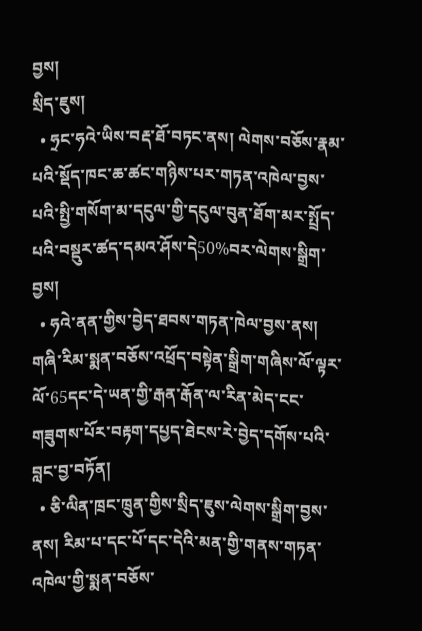བྱས།
སྲིད་ཇུས།
  • ཧྲང་ཧའེ་ཡིས་བརྡ་ཐོ་བཏང་ནས། ལེགས་བཅོས་རྣམ་པའི་སྡོད་ཁང་ཆ་ཚང་གཉིས་པར་གཏན་འཁེལ་བྱས་པའི་སྤྱི་གསོག་མ་དངུལ་གྱི་དངུལ་བུན་ཐོག་མར་སྤྲོད་པའི་བསྡུར་ཚད་དམའ་ཤོས་དེ50%བར་ལེགས་སྒྲིག་བྱས།
  • ཧའེ་ནན་གྱིས་བྱེད་ཐབས་གཏན་ཁེལ་བྱས་ནས། གཞི་རིམ་སྨན་བཅོས་འཕྲོད་བསྟེན་སྒྲིག་གཞིས་ལོ་ལྟར་ལོ་65དང་དེ་ཡན་གྱི་རྒན་རྒོན་ལ་རིན་མེད་ངང་གཟུགས་པོར་བརྟག་དཔྱད་ཐེངས་རེ་བྱེད་དགོས་པའི་བླང་བྱ་བཏོན།
  • ཅི་ལིན་ཁྲང་ཁྲུན་གྱིས་སྲིད་ཇུས་ལེགས་སྒྲིག་བྱས་ནས། རིམ་པ་དང་པོ་དང་དེའི་མན་གྱི་གནས་གཏན་འཁེལ་གྱི་སྨན་བཅོས་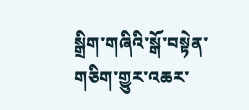སྒྲིག་གཞིའི་སྒོ་བསྟེན་གཅིག་གྱུར་འཆར་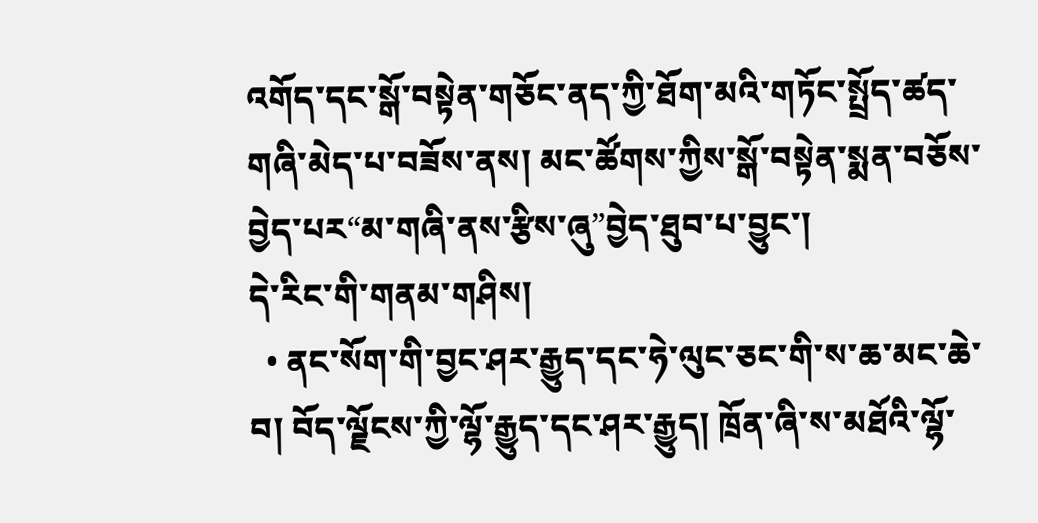འགོད་དང་སྒོ་བསྟེན་གཅོང་ནད་ཀྱི་ཐོག་མའི་གཏོང་སྤྲོད་ཚད་གཞི་མེད་པ་བཟོས་ནས། མང་ཚོགས་ཀྱིས་སྒོ་བསྟེན་སྨན་བཅོས་བྱེད་པར“མ་གཞི་ནས་རྩིས་ཞུ”བྱེད་ཐུབ་པ་བྱུང་།
དེ་རིང་གི་གནམ་གཤིས།
  • ནང་སོག་གི་བྱང་ཤར་རྒྱུད་དང་ཧེ་ལུང་ཅང་གི་ས་ཆ་མང་ཆེ་བ། བོད་ལྗོངས་ཀྱི་ལྷོ་རྒྱུད་དང་ཤར་རྒྱུད། ཁྲོན་ཞི་ས་མཐོའི་ལྷོ་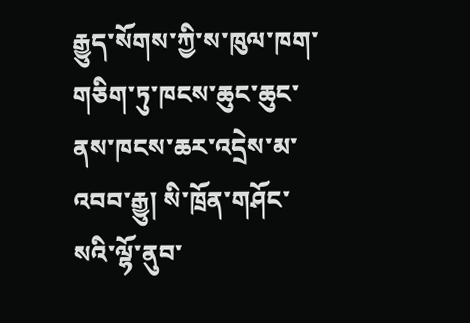རྒྱུད་སོགས་ཀྱི་ས་ཁུལ་ཁག་གཅིག་ཏུ་ཁངས་ཆུང་ཆུང་ནས་ཁངས་ཆར་འདྲེས་མ་འབབ་རྒྱུ། སི་ཁྲོན་གཤོང་སའི་ལྷོ་ནུབ་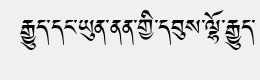རྒྱུད་དང་ཡུན་ནན་གྱི་དབུས་ལྷོ་རྒྱུད་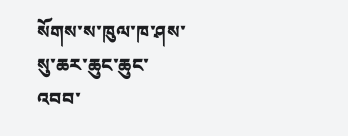སོགས་ས་ཁུལ་ཁ་ཤས་སུ་ཆར་ཆུང་ཆུང་འབབ་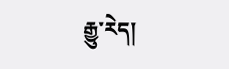རྒྱུ་རེད།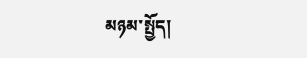མཉམ་སྤྱོད།